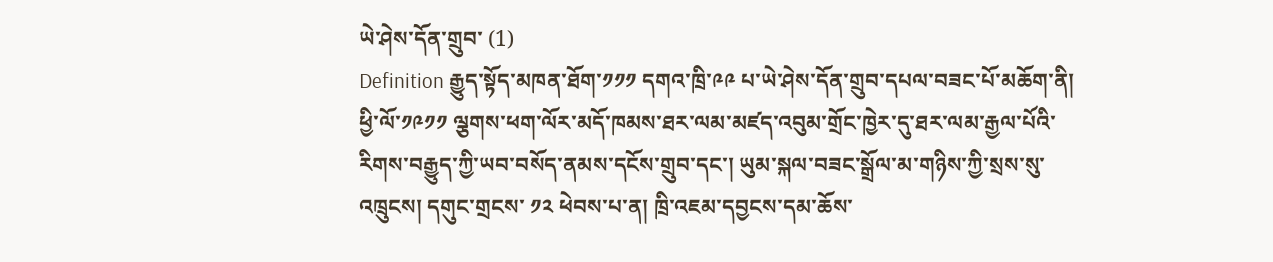ཡེ་ཤེས་དོན་གྲུབ་ (1)
Definition རྒྱུད་སྟོད་མཁན་ཐོག་༡༡༡ དགའ་ཁྲི་༩༩ པ་ཡེ་ཤེས་དོན་གྲུབ་དཔལ་བཟང་པོ་མཆོག་ནི། ཕྱི་ལོ་༡༩༡༡ ལྕགས་ཕག་ལོར་མདོ་ཁམས་ཐར་ལམ་མཛད་འབུམ་གྲོང་ཁྱེར་དུ་ཐར་ལམ་རྒྱལ་པོའི་རིགས་བརྒྱུད་ཀྱི་ཡབ་བསོད་ནམས་དངོས་གྲུབ་དང་། ཡུམ་སྐལ་བཟང་སྒྲོལ་མ་གཉིས་ཀྱི་སྲས་སུ་འཁྲུངས། དགུང་གྲངས་ ༡༢ ཕེབས་པ་ན། ཁྲི་འཇམ་དབྱངས་དམ་ཆོས་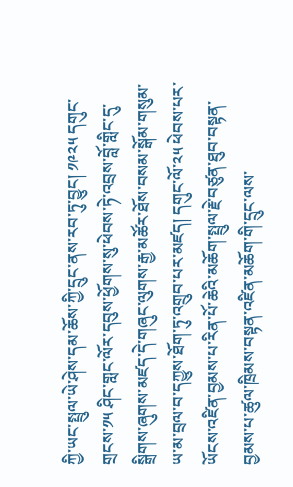ཀྱི་ཡང་སྤྲུལ་ཡེ་ཤེས་དམ་ཆོས་ཀྱི་དྲུང་ནས་རབ་ཏུ་བྱུང། ༡༩༢༥ དགུང་གྲངས་༡༥ ཤིང་གླང་ལོར་དབུས་ཕྱོགས་སུ་ཕེབས་ཏེ་འབྲས་བློ་གླིང་དུ་སྒྲིགས་ཞུགས་མཛད་དེ་གཞུང་ལུགས་རྒྱ་མཚོར་ཐོས་བསམ་སྒོམ་གསུམ་ཡ་མ་བྲལ་བ་དཀྱུས་ཐོག་ཏུ་འགྲུབ་པར་མཛད། དགུང་ལོ་༢༥ ཕེབས་པར་ཡོངས་འཛིན་བྱམས་པ་རིན་པོ་ཆེའི་མཆོག་སྤྲུལ་རྗེ་བཙུན་ཐུབ་བསྟན་བྱམས་པ་ཚུལ་ཁྲིམས་བསྟན་འཛིན་མཆོག་གི་དྲུང་ལས་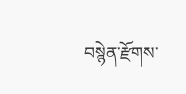བསྙེན་རྫོགས་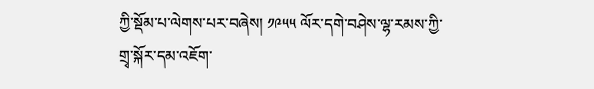ཀྱི་སྡོམ་པ་ལེགས་པར་བཞེས། ༡༩༥༥ ལོར་དགེ་བཤེས་ལྷ་རམས་ཀྱི་གྲྭ་སྐོར་དམ་འཇོག་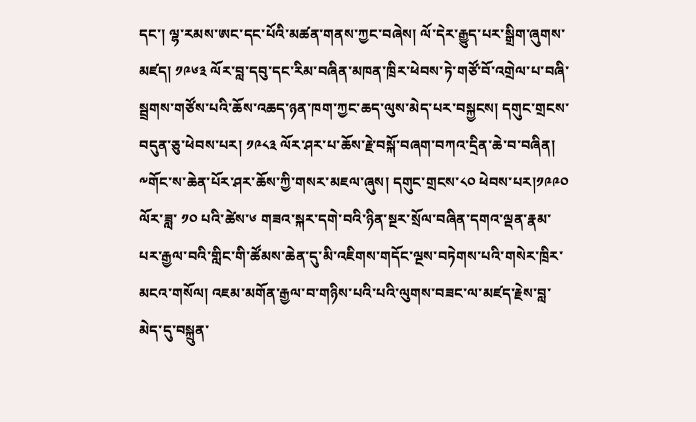དང་། ལྷ་རམས་ཨང་དང་པོའི་མཚན་གནས་ཀྱང་བཞེས། ལོ་དེར་རྒྱུད་པར་སྒྲིག་ཞུགས་མཛད། ༡༩༦༣ ལོར་བླ་དབུ་དང་རིམ་བཞིན་མཁན་ཁྲིར་ཕེབས་ཏེ་གཙོ་བོ་འགྲེལ་པ་བཞི་སྦྲགས་གཙོས་པའི་ཆོས་འཆད་ཉན་ཁག་ཀྱང་ཆད་ལུས་མེད་པར་བསྐྱངས། དགུང་གྲངས་བདུན་ཅུ་ཕེབས་པར། ༡༩༨༣ ལོར་ཤཪ་པ་ཆོས་རྗེ་བསྐོ་བཞག་བཀའ་དྲིན་ཆེ་བ་བཞིན། ༸གོང་ས་ཆེན་པོར་ཤར་ཆོས་ཀྱི་གསར་མཇལ་ཞུས། དགུང་གྲངས་༨༠ ཕེབས་པར།༡༩༩༠ ལོར་ཟླ་ ༡༠ པའི་ཚེས་༦ གཟའ་སྐར་དགེ་བའི་ཉིན་སྔར་སྲོལ་བཞིན་དགའ་ལྡན་རྣམ་པར་རྒྱལ་བའི་གླིང་གི་ཚོམས་ཆེན་དུ་མི་འཇིགས་གདོང་ལྔས་བཏེགས་པའི་གསེར་ཁྲིར་མངའ་གསོལ། འཇམ་མགོན་རྒྱལ་བ་གཉིས་པའི་པའི་ལུགས་བཟང་ལ་མཛད་རྗེས་བླ་མེད་དུ་བསྐྲུན་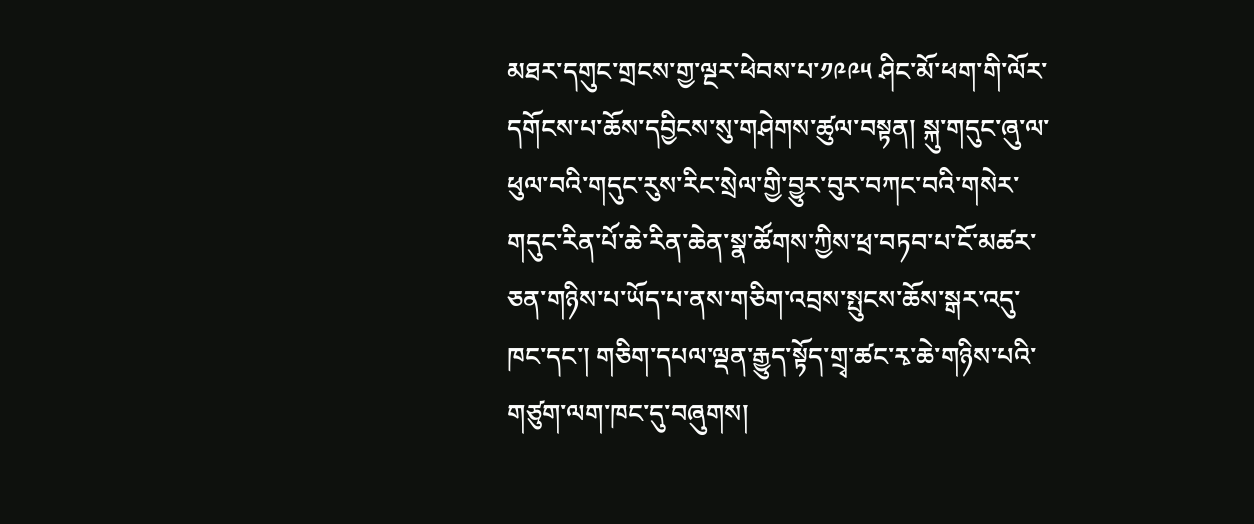མཐར་དགུང་གྲངས་གྱ་ལྔར་ཕེབས་པ་༡༩༩༥ ཤིང་མོ་ཕག་གི་ལོར་དགོངས་པ་ཆོས་དབྱིངས་སུ་གཤེགས་ཚུལ་བསྟན། སྐུ་གདུང་ཞུ་ལ་ཕུལ་བའི་གདུང་རུས་རིང་སྲེལ་གྱི་བྱུར་བུར་བཀང་བའི་གསེར་གདུང་རིན་པོ་ཆེ་རིན་ཆེན་སྣ་ཚོགས་ཀྱིས་ཕྲ་བཏབ་པ་ངོ་མཚར་ཅན་གཉིས་པ་ཡོད་པ་ནས་གཅིག་འབྲས་སྤུངས་ཆོས་སྒར་འདུ་ཁང་དང་། གཅིག་དཔལ་ལྡན་རྒྱུད་སྟོད་གྲྭ་ཚང་རྭ་ཆེ་གཉིས་པའི་གཙུག་ལག་ཁང་དུ་བཞུགས།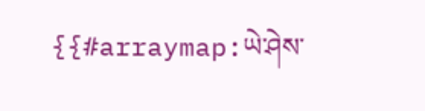{{#arraymap:ཡེ་ཤེས་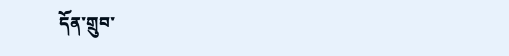དོན་གྲུབ་